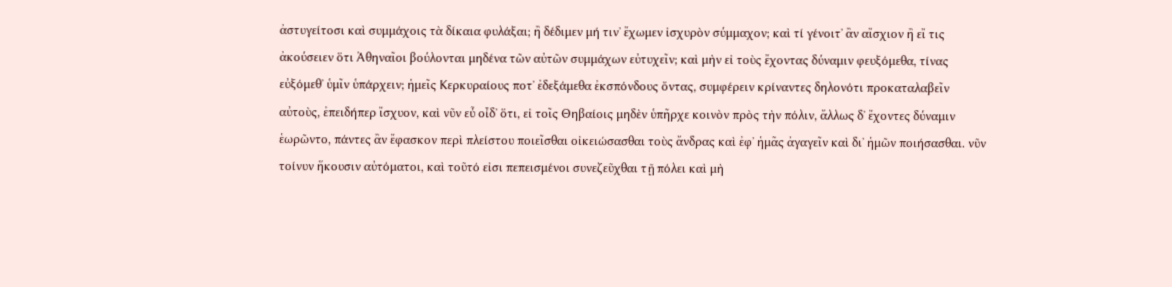ἀστυγείτοσι καὶ συμμάχοις τὰ δίκαια φυλάξαι; ἢ δέδιμεν μή τινʼ ἔχωμεν ἰσχυρὸν σύμμαχον; καὶ τί γένοιτʼ ἂν αἴσχιον ἢ εἴ τις ἀκούσειεν ὅτι Ἀθηναῖοι βούλονται μηδένα τῶν αὐτῶν συμμάχων εὐτυχεῖν; καὶ μὴν εἰ τοὺς ἔχοντας δύναμιν φευξόμεθα, τίνας εὐξόμεθʼ ὑμῖν ὑπάρχειν; ἡμεῖς Κερκυραίους ποτʼ ἐδεξάμεθα ἐκσπόνδους ὄντας, συμφέρειν κρίναντες δηλονότι προκαταλαβεῖν αὐτοὺς, ἐπειδήπερ ἴσχυον, καὶ νῦν εὖ οἶδʼ ὅτι, εἰ τοῖς Θηβαίοις μηδὲν ὑπῆρχε κοινὸν πρὸς τὴν πόλιν, ἄλλως δʼ ἔχοντες δύναμιν ἑωρῶντο, πάντες ἂν ἔφασκον περὶ πλείστου ποιεῖσθαι οἰκειώσασθαι τοὺς ἄνδρας καὶ ἐφʼ ἡμᾶς ἀγαγεῖν καὶ διʼ ἡμῶν ποιήσασθαι. νῦν τοίνυν ἥκουσιν αὐτόματοι, καὶ τοῦτό εἰσι πεπεισμένοι συνεζεῦχθαι τῇ πόλει καὶ μὴ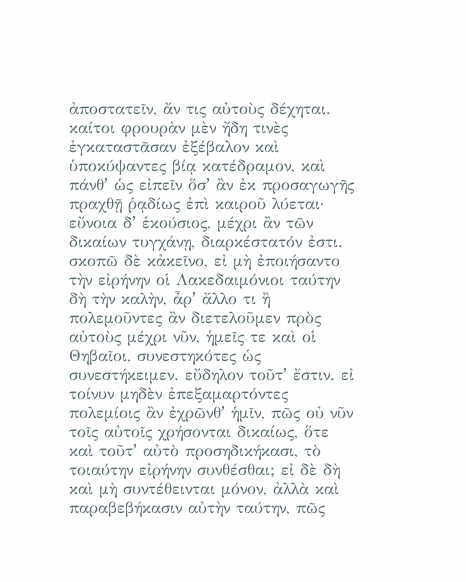ἀποστατεῖν, ἄν τις αὐτοὺς δέχηται. καίτοι φρουρὰν μὲν ἤδη τινὲς ἐγκαταστᾶσαν ἐξέβαλον καὶ ὑποκύψαντες βίᾳ κατέδραμον, καὶ πάνθʼ ὡς εἰπεῖν ὅσʼ ἂν ἐκ προσαγωγῆς πραχθῇ ῥᾳδίως ἐπὶ καιροῦ λύεται· εὔνοια δʼ ἑκούσιος, μέχρι ἂν τῶν δικαίων τυγχάνῃ, διαρκέστατόν ἐστι. σκοπῶ δὲ κἀκεῖνο, εἰ μὴ ἐποιήσαντο τὴν εἰρήνην οἱ Λακεδαιμόνιοι ταύτην δὴ τὴν καλὴν, ἆρʼ ἄλλο τι ἢ πολεμοῦντες ἂν διετελοῦμεν πρὸς αὐτοὺς μέχρι νῦν, ἡμεῖς τε καὶ οἱ Θηβαῖοι, συνεστηκότες ὡς συνεστήκειμεν. εὔδηλον τοῦτʼ ἔστιν. εἰ τοίνυν μηδὲν ἐπεξαμαρτόντες πολεμίοις ἂν ἐχρῶνθʼ ἡμῖν, πῶς οὐ νῦν τοῖς αὐτοῖς χρήσονται δικαίως, ὅτε καὶ τοῦτʼ αὐτὸ προσηδικήκασι, τὸ τοιαύτην εἰρήνην συνθέσθαι; εἰ δὲ δὴ καὶ μὴ συντέθεινται μόνον, ἀλλὰ καὶ παραβεβήκασιν αὐτὴν ταύτην, πῶς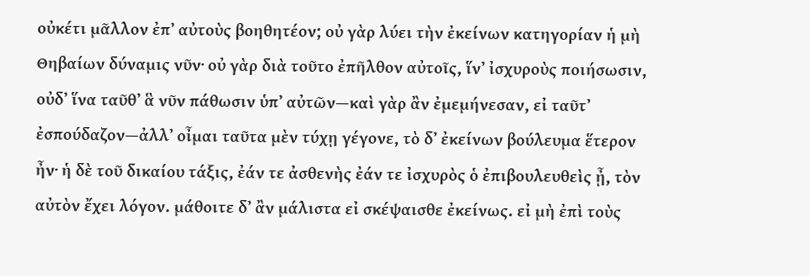οὐκέτι μᾶλλον ἐπʼ αὐτοὺς βοηθητέον; οὐ γὰρ λύει τὴν ἐκείνων κατηγορίαν ἡ μὴ Θηβαίων δύναμις νῦν· οὐ γὰρ διὰ τοῦτο ἐπῆλθον αὐτοῖς, ἵνʼ ἰσχυροὺς ποιήσωσιν, οὐδʼ ἵνα ταῦθʼ ἃ νῦν πάθωσιν ὑπʼ αὐτῶν—καὶ γὰρ ἂν ἐμεμήνεσαν, εἰ ταῦτʼ ἐσπούδαζον—ἀλλʼ οἶμαι ταῦτα μὲν τύχῃ γέγονε, τὸ δʼ ἐκείνων βούλευμα ἕτερον ἦν· ἡ δὲ τοῦ δικαίου τάξις, ἐάν τε ἀσθενὴς ἐάν τε ἰσχυρὸς ὁ ἐπιβουλευθεὶς ᾖ, τὸν αὐτὸν ἔχει λόγον. μάθοιτε δʼ ἂν μάλιστα εἰ σκέψαισθε ἐκείνως. εἰ μὴ ἐπὶ τοὺς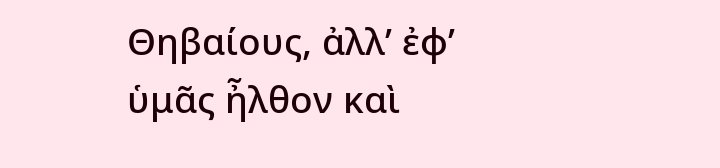Θηβαίους, ἀλλʼ ἐφʼ ὑμᾶς ἦλθον καὶ